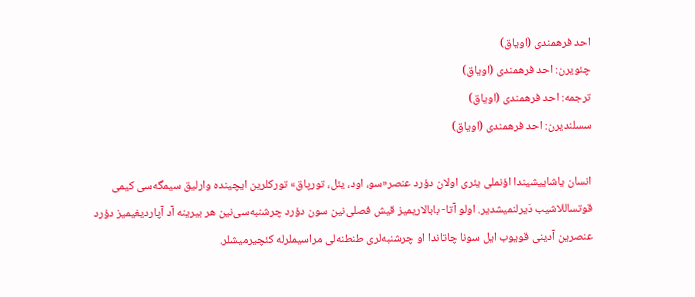احد فرهمندی (اویاق)
چئویرن: احد فرهمندی (اویاق)
ترجمه: احد فرهمندی (اویاق)
سسلندیرن: احد فرهمندی (اویاق)

انسان یاشاییشیندا اؤنملی یئری اولان دؤرد عنصر«سو، اود، یئل، تورپاق» تورکلرین ایچینده وارلیق سیمگه‌سی کیمی قوتساللاشیب دَیرلنمیشدیر. اولو آتا- بابالاریمیز قیش فصلی‌نین سون دؤرد چرشنبه‌سی‌نین هر بیرینه آد آپاردیغیمیز دؤرد عنصرین آدینی قویوب ایل سونا چاتاندا او چرشنبه‌لری طنطنه‌لی مراسیملرله کئچیرمیشلر.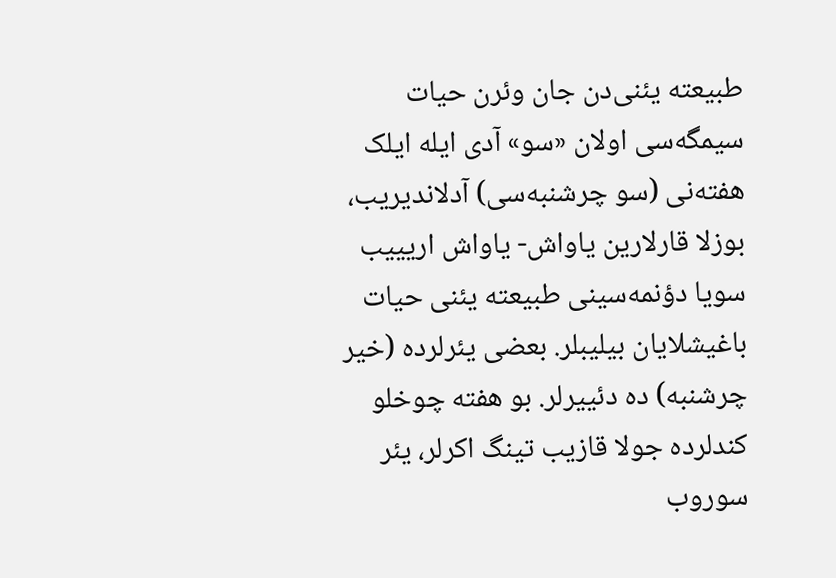طبیعته یئنی‌دن جان وئرن حیات سیمگه‌سی اولان «سو» آدی ایله ایلک هفته‌نی (سو چرشنبه‌سی) آدلاندیریب، بوزلا قارلارین یاواش- یاواش اریییب سویا دؤنمه‌سینی طبیعته یئنی حیات باغیشلایان بیلیبلر. بعضی یئرلرده (خیر چرشنبه) ده دئییرلر. بو هفته چوخلو کندلرده جولا قازیب تینگ اکرلر، یئر سوروب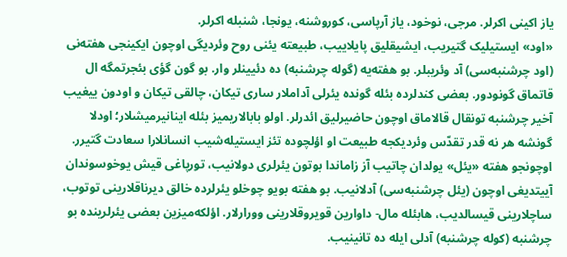یاز اکینی اکرلر. مرجی، نوخود، یاز آرپاسی، کوروشنه، یونجا، شنبله اکرلر.
«اود» ایستیلیک گتیریب، ایشیقلیق پایلاییب، طبیعته یئنی روح وئردیگی اوچون ایکینجی هفته‌نی (اود چرشنبه‌سی) آد وئریبلر. بو هفته‌یه (گوله چرشنبه) ده دئیینلر وار. بو گون گؤی بئجرتمگه ال قاتماق گونودور. بعضی کندلرده بئله گونده یئرلی آداملار ساری تیکان، چالقی تیکان و اودون ییغیب آخیر چرشنبه تونقال قالاماق اوچون حاضیرلیق ائدرلر. اولو بابالاریمیز بئله اینانیرمیشلار؛ اود‌لا گونشه هر نه قدر تقدّس وئردیکجه طبیعت او اؤلچوده تئز ایستیله‌شیب انسانلارا سعادت گتیرر.
اوچونجو هفته «یئل» یولدان چاتیب آز زاماندا بوتون یئرلری دولانیب، تورپاغی قیش یوخوسوندان آییتدیغی اوچون (یئل چرشنبه‌سی) آدلانیب. بو هفته بویو چوخلو یئرلرده خالق دیرناقلارینی توتوب، ساچلارینی قیسالدیب، هابئله مال- داوارین قویروقلارینی وورارلار. اؤلکه‌میزین بعضی یئرلرینده بو چرشنبه (کوله چرشنبه) آدلی ایله ده تانینیب.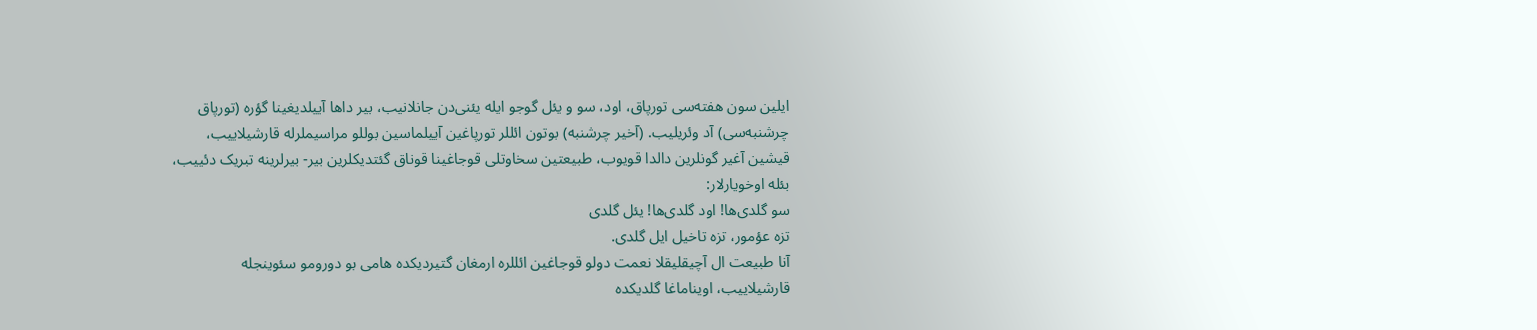ایلین سون هفته‌سی تورپاق، اود، سو و یئل گوجو ایله یئنی‌دن جانلانیب، بیر داها آییلدیغینا گؤره (تورپاق چرشنبه‌سی) آد وئریلیب. (آخیر چرشنبه) بوتون ائللر تورپاغین آییلماسین بوللو مراسیملرله قارشیلاییب، قیشین آغیر گونلرین دالدا قویوب، طبیعتین سخاوتلی قوجاغینا قوناق گئتدیکلرین بیر- بیرلرینه تبریک دئییب، بئله اوخویارلار:
سو گلدی‌ها! اود گلدی‌ها! یئل گلدی
تزه عؤمور، تزه تاخیل ایل گلدی.
آنا طبیعت ال آچیقلیقلا نعمت دولو قوجاغین ائللره ارمغان گتیردیکده هامی بو دورومو سئوینجله قارشیلاییب، اویناماغا گلدیکده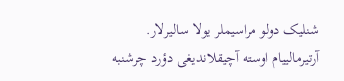شنلیک دولو مراسیملر یولا سالیرلار. آرتیرمالییام اوسته آچیقلاندیغی دؤرد چرشنبه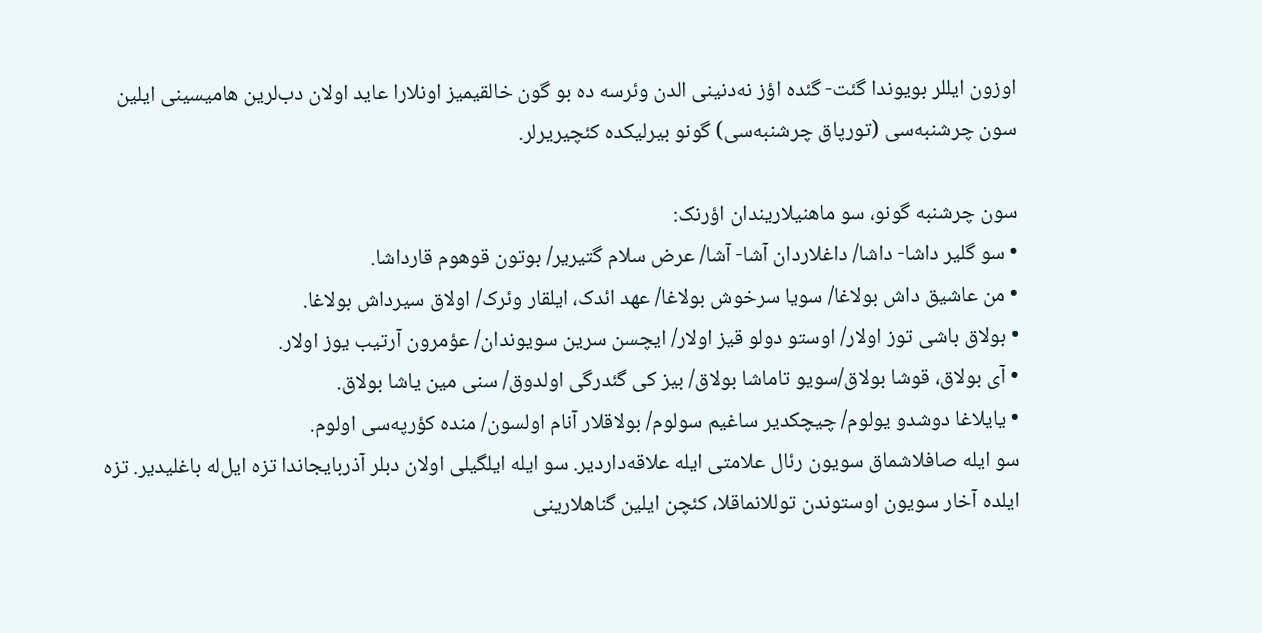اوزون ایللر بویوندا گئت- گئده اؤز نه‌دنینی الدن وئرسه‌ ده بو گون خالقیمیز اونلارا عاید اولان دب‌لرین هامیسینی ایلین سون چرشنبه‌سی (تورپاق چرشنبه‌سی) گونو بیرلیکده کئچیریرلر.

سون چرشنبه گونو‌، سو ماهنیلاریندان اؤرنک:
• سو گلیر داشا- داشا/ داغلاردان آشا- آشا/ عرض سلام گتیریر/ بوتون قوهوم قارداشا.
• من عاشیق داش بولاغا/ سویا سرخوش بولاغا/ عهد ائدک، ایلقار وئرک/ اولاق سیرداش بولاغا.
• بولاق باشی توز اولار/ اوستو دولو قیز اولار/ ایچسن سرین سویوندان/ عؤمرون آرتیب یوز اولار.
• آی بولاق، قوشا بولاق/سویو تاماشا بولاق/ بیز کی گئدرگی اولدوق/ سنی مین یاشا بولاق.
• یایلاغا دوشدو یولوم/ چیچکدیر ساغیم سولوم/ بولاقلار آنام اولسون/ منده کؤرپه‌سی اولوم.
سو ایله صافلاشماق سویون رئال علامتی ایله علاقه‌داردیر. سو ایله ایلگیلی اولان دبلر آذربایجاندا تزه ایل‌له باغلیدیر. تزه ایلده آخار سویون اوستوندن توللانماقلا، کئچن ایلین گناهلارینی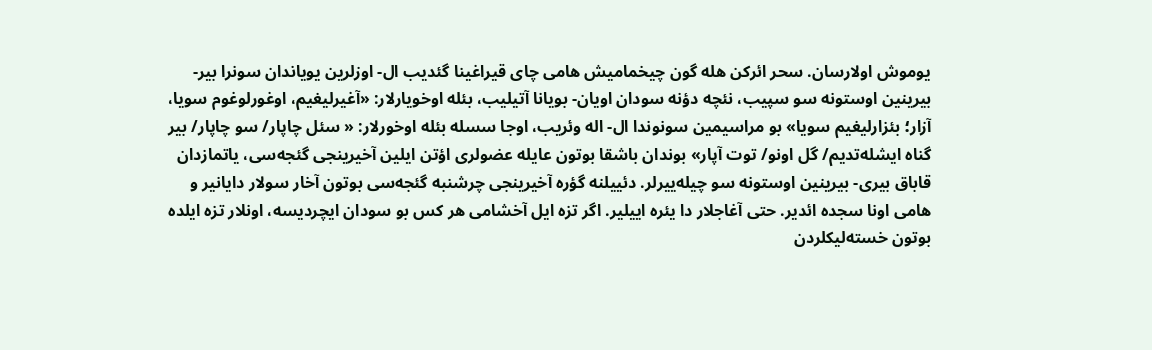یوموش اولارسان. سحر ائرکن هله گون چیخمامیش هامی چای قیراغینا گئدیب ال- اوزلرین یویاندان سونرا بیر- بیرینین اوستونه سو سپیب، نئچه دؤنه سودان اویان- بویانا آتیلیب، بئله اوخویارلار: «آغیرلیغیم، اوغورلوغوم سویا، آزار؛ بئزارلیغیم سویا» بو مراسیمین سونوندا ال- اله وئریب، اوجا سسله بئله اوخورلار: « سئل چاپار/ سو چاپار/ بیر گناه ایشله‌تدیم/ گل اونو/ توت آپار» بوندان باشقا بوتون عایله عضولری اؤتن ایلین آخیرینجی گئجه‌سی، یاتمازدان قاباق بیری- بیرینین اوستونه سو چیله‌ییرلر. دئییلنه گؤره آخیرینجی چرشنبه گئجه‌سی بوتون آخار سولار دایانیر و هامی اونا سجده ائدیر. حتی آغاجلار دا یئره اییلیر. اگر تزه ایل آخشامی هر کس بو سودان ایچردیسه، اونلار تزه ایلده بوتون خسته‌لیکلردن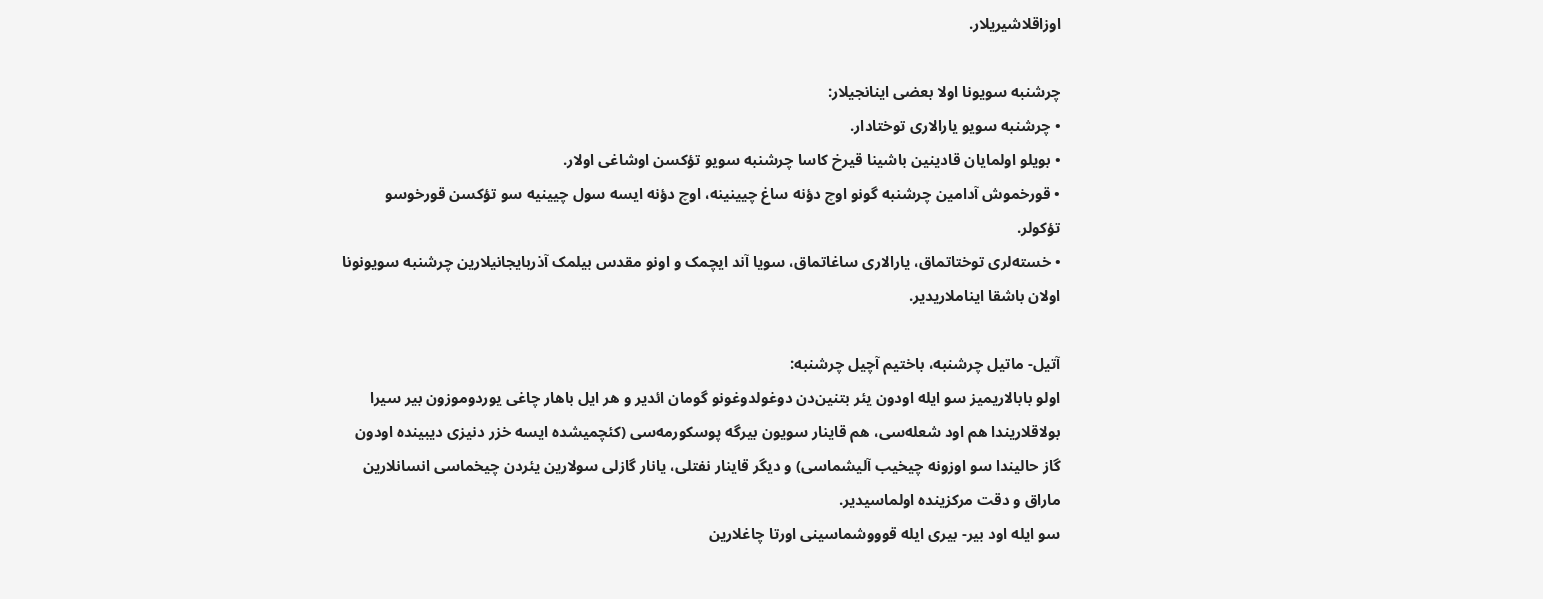اوزاقلاشیریلار.

چرشنبه سویونا اولا بعضی اینانجیلار:
• چرشنبه سویو یارالاری توختادار.
• بویلو اولمایان قادینین باشینا قیرخ کاسا چرشنبه سویو تؤکسن اوشاغی اولار.
• قورخموش آدامین چرشنبه گونو اوچ دؤنه ساغ چیینینه، اوچ دؤنه ایسه سول چیینیه سو تؤکسن قورخوسو تؤکولر.
• خسته‌لری توختاتماق، یارالاری ساغاتماق، سویا آند ایچمک و اونو مقدس بیلمک آذربایجانیلارین چرشنبه سویونونا اولان باشقا ایناملاریدیر.

آتیل- ماتیل چرشنبه، باختیم آچیل چرشنبه:
اولو بابالاریمیز سو ایله اودون یئر بتنین‌دن دوغولدوغونو گومان ائدیر و هر ایل باهار چاغی یوردوموزون بیر سیرا بولاقلاریندا هم اود شعله‌سی، هم قاینار سویون بیرگه پوسکورمه‌سی (کئچمیشده ایسه خزر دنیزی دیبینده اودون گاز حالیندا سو اوزونه چیخیب آلیشماسی) و دیگر قاینار نفتلی، یانار گازلی سولارین یئردن چیخماسی انسانلارین ماراق و دقت مرکزینده اولماسیدیر.
سو ایله اود بیر- بیری ایله قوووشماسینی اورتا چاغلارین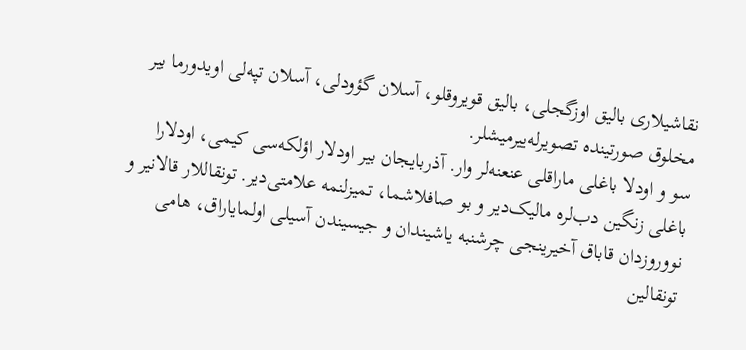نقاشیلاری بالیق اوزگجلی، بالیق قویروقلو، آسلان گؤود‌لی، آسلان تپه‌لی اویدورما بیر مخلوق صورتینده تصویرله‌ییرمیشلر.
سو و اودلا باغلی ماراقلی عنعنه‌لر وار. آذربایجان بیر اودلار اؤلکه‌سی کیمی، اودلارا باغلی زنگین دب‌لره مالیک‌دیر و بو صافلاشما، تمیزلنمه علامتی‌دیر. تونقاللار قالانیر و نووروزدان قاباق آخیرینجی چرشنبه یاشیندان و جیسیندن آسیلی اولمایاراق، هامی تونقالین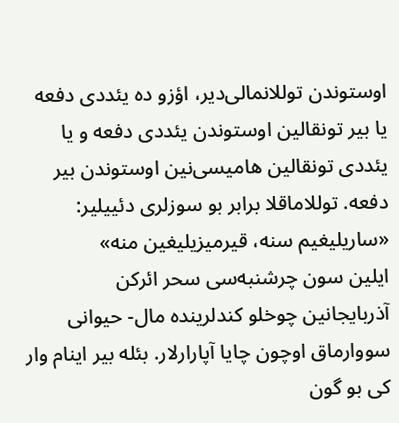اوستوندن توللانمالی‌دیر، اؤزو ده یئددی دفعه یا بیر تونقالین اوستوندن یئددی دفعه و یا یئددی تونقالین هامیسی‌نین اوستوندن بیر دفعه. توللاماقلا برابر بو سوزلری دئییلیر: «ساریلیغیم سنه، قیرمیزیلیغین منه»
ایلین سون چرشنبه‌سی سحر ائرکن آذربایجانین چوخلو کندلرینده مال- حیوانی سووارماق اوچون چایا آپارارلار. بئله بیر اینام وار کی بو گون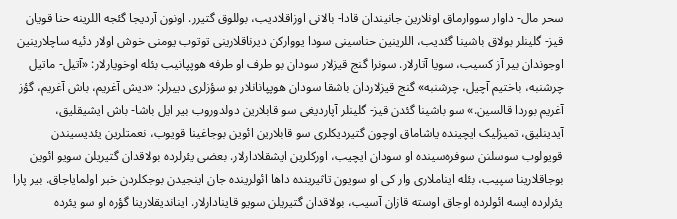سحر مال- داوار سووارماق اونلارین جانیندان قادا- بالانی اوزاقلادیب، بوللوق گتیر‌ر. اونون آردیجا گئجه اللرینه حنا قویان قیز- گلینلر بولاق باشینا گئدیب، اللرینین حناسینی سودا یووارکن دیرناقلارینی توتوب یومنی خوش اولار دئیه ساچلارینین اوجوندان بیر آز کسیب، سویا آتارلار. سونرا گنج قیزلار سودان بو طرف او طرفه هوپپانیب بئله اوخویارلار: «آتیل- ماتیل چرشنبه، باختیم آچیل، چرشنبه» گنج قیزلاردان باشقا سودان هوپپانانلار بو سؤزلری دییرلر: «دیش آغریم، باش آغریم، گؤز آغریم بوردا قالسین.» سو باشینا گئدن قیز- گلینلر آپاردیغی سو قابلارین دولدوروب بیر ایل باشا- باش ایشیقلیق، آیدینلیق، تمیزلیک ایچینده یاشاماق اوچون گتیردیکلری سو قابلارین ائوین بوجاغینا قویوب، نعمتلرین یئدیسیندن قویولوب سوسلنن سوفره‌سینده او سودان ایچیب، اورکلرین ایشقلادارلار. بعضی یئرلرده بولاقدان گتیریلن سویو ائوین بوجاقلارینا سپیب، بئله ایناملاری وار کی او سویون تاثیرینده داها ائولرینده جان اینجیدن بوجکلردن خبر اولمایاجاق. بیر پارا یئرلرده ایسه ائولرده اوجاق اوسته قازان آسیب، بولاقدان گتیریلن سویو قاینادارلار. ایناندیقلارینا گؤره او سو یئرده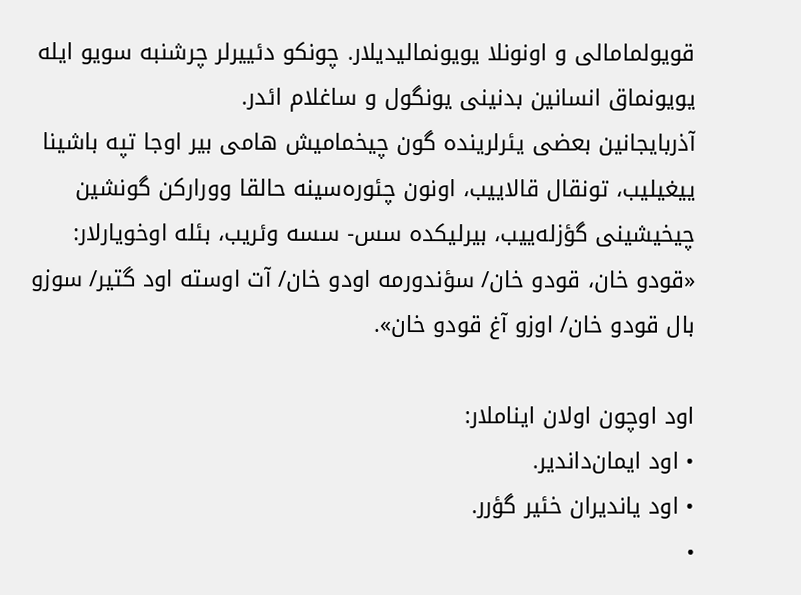قویولمامالی‌ و اونونلا یویونمالیدیلار. چونکو دئییرلر چرشنبه سویو ایله یویونماق انسانین بدنینی یونگول و ساغلام ائدر.
آذربایجانین بعضی یئرلرینده گون چیخمامیش هامی بیر اوجا تپه باشینا ییغیلیب، تونقال قالاییب، اونون چئوره‌سینه حالقا وورارکن گونشین چیخیشینی گؤزله‌ییب، بیرلیکده سس- سسه وئریب، بئله اوخویارلار:
«قودو خان، قودو خان/ سؤندورمه اودو خان/ آت اوسته اود گتیر/ سوزو بال قودو خان/ اوزو آغ قودو خان».

اود اوچون اولان ایناملار:
• اود ایمان‌داندیر.
• اود یاندیران خئیر گؤر‌ر.
•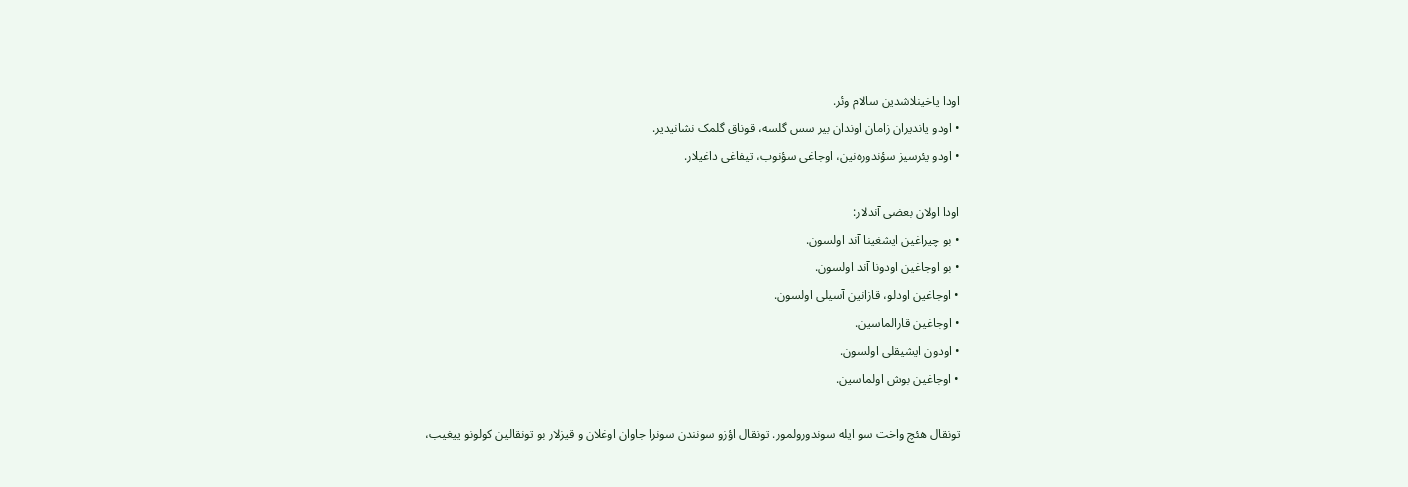اودا یاخینلاشدین سالام وئر.
• اودو یاندیران زامان اوندان بیر سس گلسه، قوناق گلمک نشانیدیر.
• اودو یئرسیز سؤندوره‌نین، اوجاغی سؤنوب،‌ تیفاغی داغیلار.

اودا اولان بعضی آندلار:
• بو چیراغین ایشغینا آند اولسون.
• بو اوجاغین اودونا آند اولسون.
• اوجاغین اودلو، قازانین آسیلی اولسون.
• اوجاغین قارالماسین.
• اودون ایشیقلی اولسون.
• اوجاغین بوش اولماسین.

تونقال هئچ واخت سو ایله سوندورولمور. تونقال اؤزو سونندن سونرا جاوان اوغلان و قیزلار بو تونقالین کولونو ییغیب،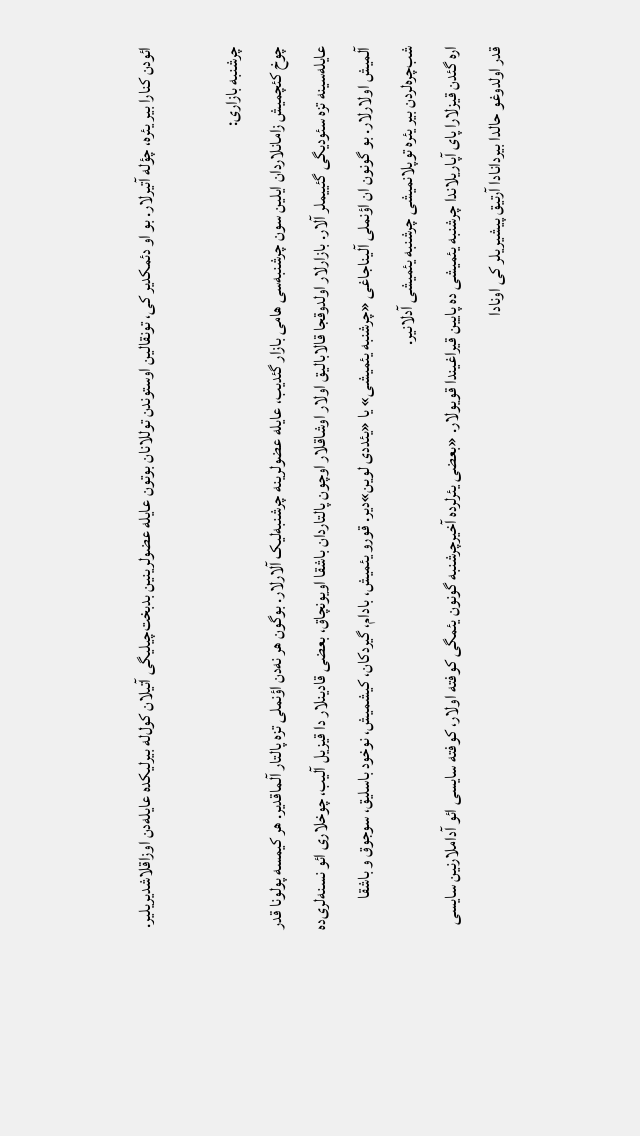ائودن کنارا بیر یئره، چؤله آتیرلار. بو او دئمکدیر کی، تونقالین اوستوندن توللانان بوتون عایله عضولرینین بدبخت‌چیلیگی آتیلان کول‌له بیرلیکده عایله‌دن اوزاقلاشدیریلیر.

چرشنبه بازاری:
چوخ کئچمیش زامانلاردان ایلین سون چرشنبه‌سی هامی بازار گئدیب، عایله عضولرینه چرشنبه‌لیک آلارلار. بوگون هر نه‌دن اؤنملی تزه پالتار آلماقدیر. هر کیمسه پولونا قدر عایله‌سینه تزه سئودیگی گئییملر آلار. بازارلار اولدوقجا قالابالیق اولار اوشاقلار اوچون پالتاردان باشقا اویونچاق، بعضی قادینلار دا قیزیل آلیب، چوخلاری ائو نسنه‌لری‌ده آلمیش اولارلار. بو گونون ان اؤنملی آلیناجاغی «چرشنبه یئمیشی» یا «یئددی لوین»دیر. قورو یئمیش، بادام، گیردکان، کیشمیش، نوخود باسلیق، سوجوق و باشقا شب‌چره‌لردن بیر یئره توپلانمیشی چرشنبه یئمیشی آدلانیر.
اره گئدن قیزلارا پای آپاریلاندا چرشنبه یئمیشی ده پایین قیراغیندا قویولار. «بعضی یئرلرده آخیرچرشنبه گونون یئمگی کوفته اولار، کوفته سایسی ائو آداملارنین سایسی قدر اولدوغو حالدا بیردانادا آرتیق پیشیریلر کی اونادا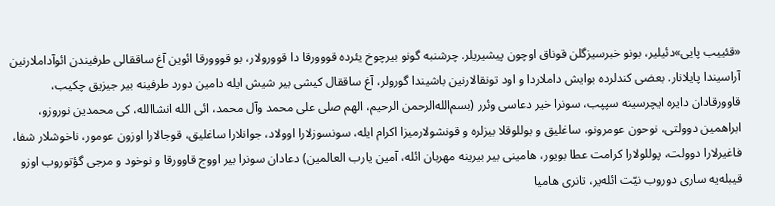«قئییب پایی»دئیلیر، بونو خبرسیزگلن قوناق اوچون پیشیریلر. چرشنبه گونو بیرچوخ یئرده قووورقا دا قوورولار، بو قووورقا ائوین آغ ساققالی طرفیندن ائوآداملارنین آراسیندا پایلانار. بعضی کندلرده بوایش داملاردا و اود تونقالارنین باشیندا گورولر، آغ ساققال کیشی بیر شیش ایله دامین دورد طرفینه بیر جیزیق چکیب، قاوورقادان دایره ایچرسینه سپپب، سونرا خیر دعاسی وئرر (بسم‌الله‌الرحمن الرحیم، الهم صلی علی محمد وآل محمد، ائی الله انشاالله، کی محمدین نوروزو، ابراهمین دوولتی، نوحون عومرونو، ساغلیق و بوللوقلا بیزلره و قونشولارمیزا اکرام ایله، سونسوزلارا اوولاد، جوانلارا ساغلیق، قوجالارا اوزون عومور، ناخوشلار شفا، فاغیرلارا دوولت، پوللولارا کرامت عطا بویور، هامینی بیر بیرینه مهربان ائله، آمین یارب العالمین) دعادان سونرا بیر اووج قاوورقا و نوخود و مرجی گؤتوروب اوزو قیبله‌یه ساری دوروب نیّت ائله‌یر، تانری هامیا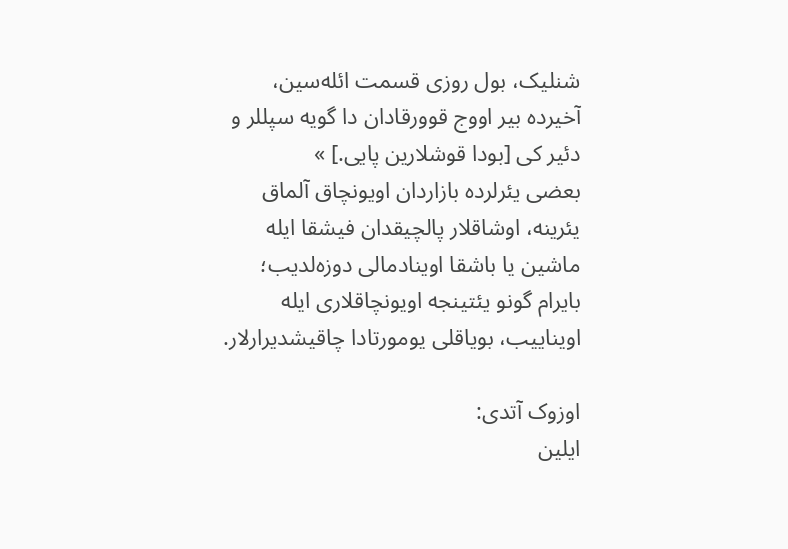شنلیک، بول روزی قسمت ائله‌سین، آخیرده بیر اووج قوورقادان دا گویه سپللر و دئیر کی [بودا قوشلارین پایی.] »
بعضی یئرلرده بازاردان اویونچاق آلماق یئرینه، اوشاقلار پالچیقدان فیشقا ایله ماشین یا باشقا اوینادمالی دوزه‌لدیب؛ بایرام گونو یئتینجه اویونچاقلاری ایله اویناییب، بویاقلی یومورتادا چاقیشدیرارلار.

اوزوک آتدی:
ایلین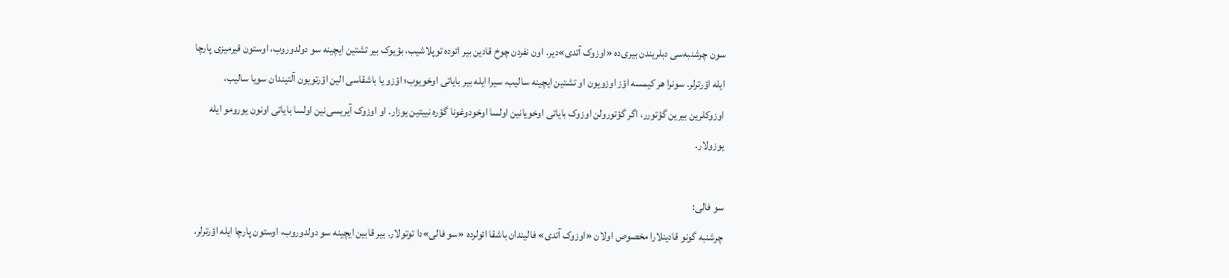سون چرشنبه‌سی دبلریندن بیری‌ده «اوزوک آتدی»دیر. اون نفردن چوخ قادین بیر ائوده توپلاشیب، بؤیوک بیر تشتین ایچینه سو دولدوروب، اوستون قیرمیزی پارچا ایله اؤرترلر. سونرا هر کیمسه اؤز اوزویون او تشتین ایچینه سالیب، سیرا ایله بیر بایاتی اوخویوب؛ اؤزو یا باشقاسی الین اؤرتویون آلتیندان سویا سالیب، اوزوکلرین بیرین گؤتورر، اگر گؤتورولن اوزوک بایاتی اوخویانین اولسا اوخودوغونا گؤره نییتین یوزار. او اوزوک آیریسی‌نین اولسا بایاتی اونون یورومو ایله یوزولار.

سو فالی:
چرشنبه گونو قادینلارا مخصوص اولان «اوزوک آتدی» فالیندان باشقا ائولرده «سو فالی»دا توتولار. بیر قابین ایچینه سو دولدوروب، اوستون پارچا ایله اؤرترلر.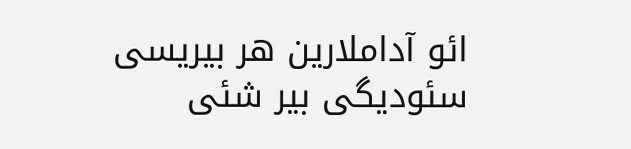ائو آداملارین هر بیریسی سئودیگی بیر شئی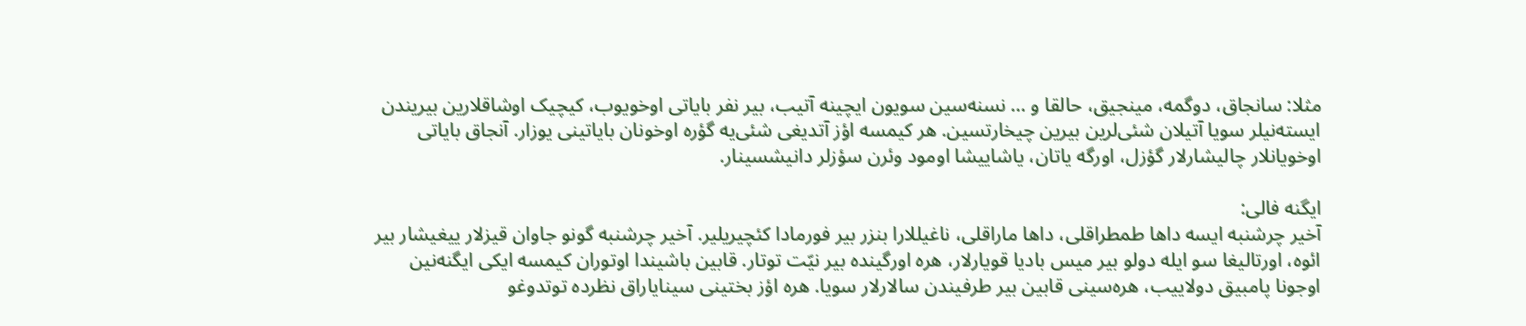مثلا: سانجاق، دوگمه، مینجیق، حالقا و … نسنه‌سین سویون ایچینه آتیب، بیر نفر بایاتی اوخویوب، کیچیک اوشاقلارین بیریندن ایسته‌نیلر سویا آتیلان شئی‌لرین بیرین چیخارتسین. هر کیمسه اؤز آتدیغی شئی‌یه گؤره اوخونان بایاتینی یوزار. آنجاق بایاتی اوخویانلار چالیشارلار گؤز‌ل، اورگه یاتان، یاشاییشا اومود وئرن سؤزلر دانیشسینار.

ایگنه فالی:
آخیر چرشنبه ایسه داها طمطراقلی، داها ماراقلی، ناغیللارا بنزر بیر فورمادا کئچیریلیر. آخیر چرشنبه گونو جاوان قیزلار ییغیشار بیر ائوه، اورتالیغا سو ایله دولو بیر میس بادیا قویارلار، هره اورگینده بیر نیّت توتار. قابین باشیندا اوتوران کیمسه ایکی ایگنه‌نین اوجونا پامبیق دولاییب، هره‌سینی قابین بیر طرفیندن سالارلار سویا. هره اؤز بختینی سینایاراق نظرده توتدوغو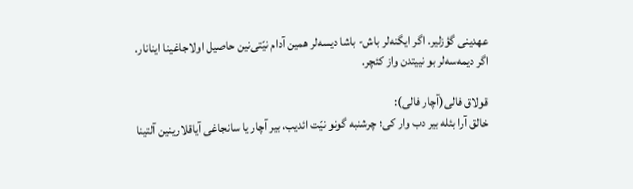عهدینی گؤزلیر. اگر ایگنه‌لر باش- باشا دیسه‌لر همین آدام نیّتی‌نین حاصیل اولاجاغینا اینانار. اگر دیمه‌سه‌لر بو نییتدن واز کئچر.

قولاق فالی(آچار فالی):
خالق آرا بئله بیر دب وار کی؛ چرشنبه گونو نیّت ائدیب، بیر آچار یا سانجاغی آیاقلارینین آلتینا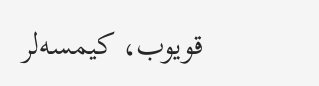قویوب، کیمسه‌لر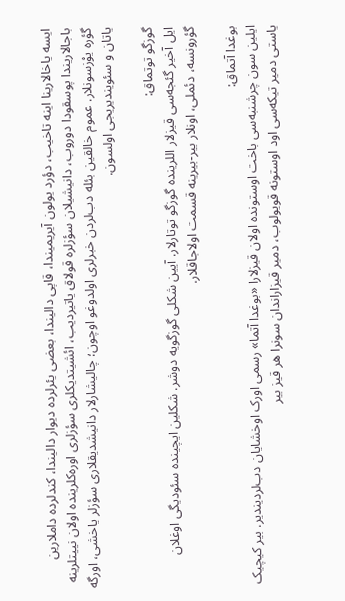ایسه یاخالارینا اینه تاخیب، دؤرد یولون آیریمیندا، قاپی دالیندا،‌ بعضی یئرلرده دیوار دالیندا، کندلرده داملارین باجالاریندا پوسقودا دوروب، دانیشیلان سؤزلره قولاق یاتیردیب، ائشیتدیکلری سؤزلری اوره‌کلرینده اولان نییتلرینه گؤره یوْزسونلار. عموم خالقین بئله دب‌لردن خبرلری اولدوغو اوچون؛ چالیشارلار دانیشدیقلاری سؤزلر یاخشی، اورگه یاتان و سئویندیریجی اولسون.

گوزگو توتماق:
ایل آخیر گئجه‌سی قیزلار اللرینده گوزگو توتارلار. آیین شکلی گوزگویه دوشر. شکلین ایچینده سئودیگی اوغلان گؤرونسه، دئملی، اونلار بیر-بیرینه قسمت اولاجاقلار.

بوغدا آتماق:
ایلین سون چرشنبه‌سی باخت اوستونده اولان قیزلارا «بوغدا آتما» رسمی اور‌ک اوخشایان دب‌لردیندیر. بیر کیچیک یاستی دمیر تیکه‌سی اود اوستونه قویولوب، دمیر قیزاراندان سونرا هر قیز بیر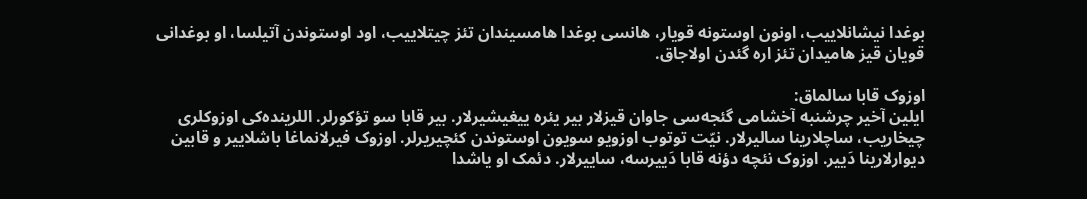بوغدا نیشانلاییب، اونون اوستونه قویار، هانسی بوغدا هامسیندان تئز چیتلاییب، اود اوستوندن آتیلسا، او بوغدانی قویان قیز هامیدان تئز اره گئد‌ن اولاجاق.

اوزوک قابا سالماق:
ایلین آخیر چرشنبه آخشامی گئجه‌سی جاوان قیزلار بیر یئره ییغیشیرلار. بیر قابا سو تؤکورلر. اللرینده‌کی اوزوکلری چیخاریب، ساچلارینا سالیرلار. نیّت توتوب اوزویو سویون اوستوندن کئچیریرلر. اوزوک فیرلانماغا باشلاییر و قابین دیوارلارینا دَییر. اوزوک نئچه دؤنه قابا دَییرسه، ساییرلار. دئمک او یاشدا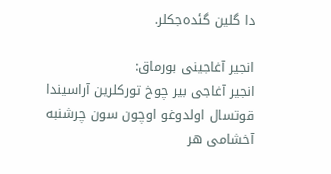دا گلین گئده‌جکلر.

انجیر آغاجینی بورماق:
انجیر آغاجی بیر چوخ تورکلرین آراسیندا قوتسال اولدوغو اوچون سون چرشنبه آخشامی هر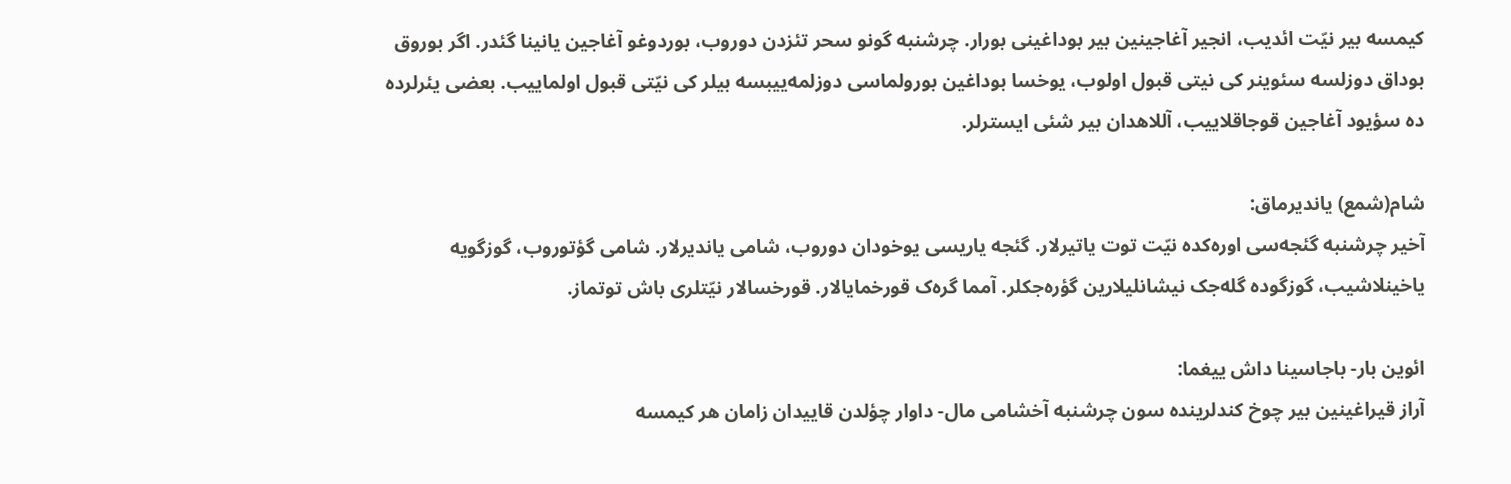کیمسه بیر نیّت ائدیب، انجیر آغاجینین بیر بوداغینی بورار. چرشنبه گونو سحر تئزدن دوروب، بوردوغو آغاجین یانینا گئدر. اگر بوروق بوداق دوزلسه سئوینر کی نیتی قبول اولوب، یوخسا بوداغین بورولماسی دوزلمه‌ییبسه بیلر کی نیّتی قبول اولماییب. بعضی یئرلرده ده سؤیود آغاجین قوجاقلاییب، آللاهدان بیر شئی ایسترلر.

شام(شمع) یاندیرماق:
آخیر چرشنبه گئجه‌سی اوره‌کده نیّت توت یاتیرلار. گئجه یاریسی یوخودان دوروب، شامی یاندیرلار. شامی گؤتوروب، گوزگویه یاخینلاشیب، گوزگوده گله‌جک نیشانلیلارین گؤره‌جکلر. آمما گره‌ک قورخمایالار. قورخسالار نیّتلری باش توتماز.

ائوین بار- باجاسینا داش ییغما:
آراز قیراغینین بیر چوخ کندلرینده سون چرشنبه آخشامی مال- داوار چؤلدن قاییدان زامان هر کیمسه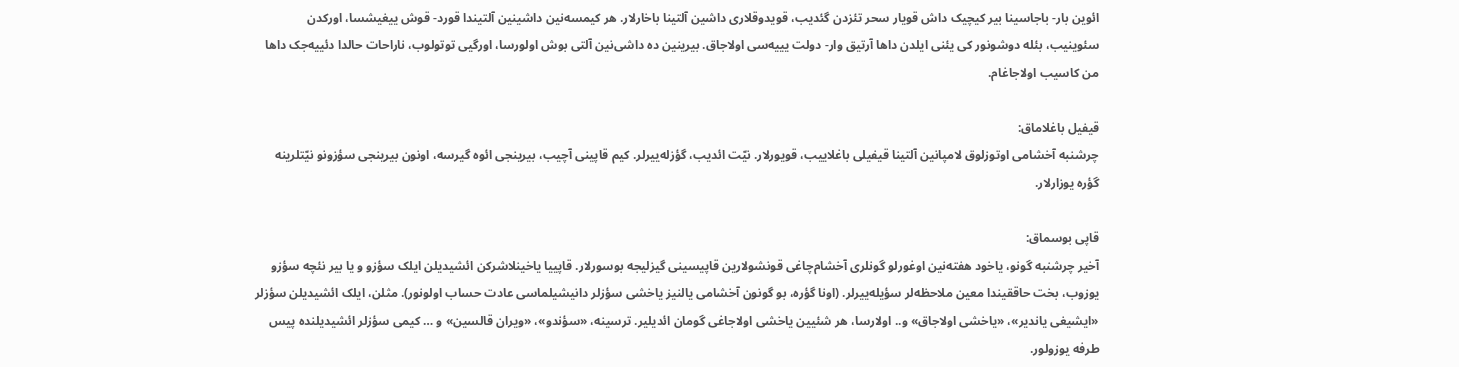ائوین بار- باجاسینا بیر کیچیک داش قویار سحر تئزدن گئدیب، قویدوقلاری داشین آلتینا باخارلار. هر کیمسه‌نین داشینین آلتیندا قورد- قوش ییغیشسا، اور‌کدن سئوینیب، بئله دوشونور کی یئنی ایلدن داها آرتیق وار- دولت یییه‌سی اولاجاق. بیرینین ده داشی‌نین آلتی بوش اولورسا، اورگیی توتولوب، ناراحات حالدا دئییه‌جک داها من کاسیب اولاجاغام.

قیفیل باغلاماق:
چرشنبه آخشامی اوتوزلوق لامپانین آلتینا قیفیلی باغلاییب، قویورلار. نیّت ائدیب، گؤزله‌ییرلر. کیم قاپینی آچیب، بیرینجی ائوه گیرسه، اونون بیرینجی سؤزونو نیّتلرینه گؤره یوزارلار.

قاپی بوسماق:
آخیر چرشنبه گونو، یاخود هفته‌نین اوغورلو گونلری آخشام‌چاغی قونشولارین قاپیسینی گیزلیجه بوسورلار. قاپییا یاخینلاشرکن ائشیدیلن ایلک سؤزو و یا بیر نئچه سؤزو یوزوب، بخت حاققیندا معین ملاحظه‌لر سؤیله‌ییرلر. (اونا گؤره، بو گونون آخشامی یالنیز یاخشی سؤزلر دانیشیلماسی عادت حساب اولونور). مثلن، ایلک ائشیدیلن سؤزلر «ایشیغی یاندیر»، «یاخشی اولاجاق» و.. اولارسا، هر شئیین یاخشی اولاجاغی گومان ائدیلیر. ترسینه، «سؤندو»، «ویران قالسین» و … کیمی سؤزلر ائشیدیلنده پیس طرفه یوزولور.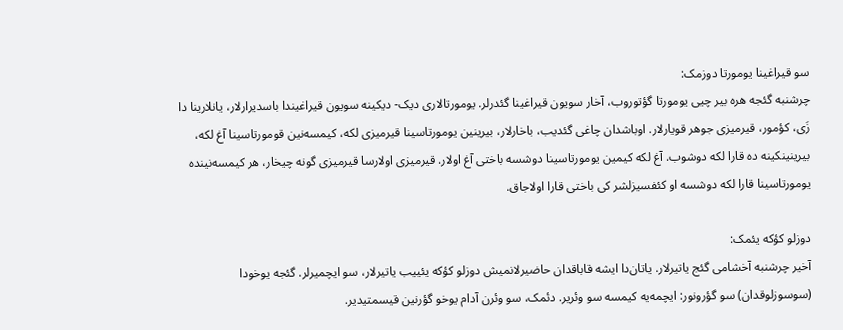سو قیراغینا یومورتا دوزمک:
چرشنبه گئجه هره بیر چیی یومورتا گؤتوروب، آخار سویون قیراغینا گئدرلر. یومورتالاری دیک- دیکینه سویون قیراغیندا باسدیرارلار، یانلارینا دا زَ‌ی، کؤمور، قیرمیزی جوهر قویارلار. اوباشدان چاغی گئدیب، باخارلار، بیرینین یومورتاسینا قیرمیزی لکه، کیمسه‌نین قومورتاسینا آغ لکه، بیرینینکینه ده قارا لکه دوشوب. آغ لکه کیمین یومورتاسینا دوشسه باختی آغ اولار. قیرمیزی اولارسا قیرمیزی گونه چیخار، هر کیمسه‌نینده یومورتاسینا قارا لکه دوشسه او کئفسیزلشر کی باختی قارا اولاجاق.

دوزلو کؤکه یئمک:
آخیر چرشنبه آخشامی گئج یاتیرلار. یاتان‌دا ایشه قاباقدان حاضیرلانمیش دوزلو کؤکه یئییب یاتیرلار، سو ایچمیرلر. گئجه یوخودا (سوسوزلوقدان) سو گؤرونور: ایچمه‌یه کیمسه سو وئریر. دئمک، سو وئرن آدام یوخو گؤر‌نین قیسمتیدیر.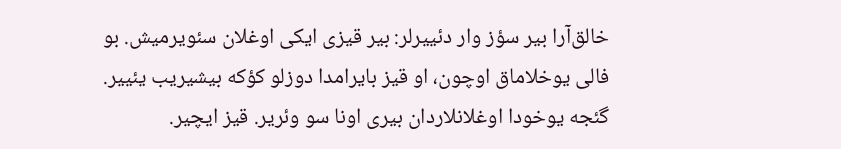خالق‌آرا بیر سؤز وار دئییرلر: بیر قیزی ایکی اوغلان سئویرمیش. بو فالی یوخلاماق اوچون، او قیز بایرامدا دوزلو کؤکه بیشیریب یئییر. گئجه یوخودا اوغلانلاردان بیری اونا سو وئریر. قیز ایچیر.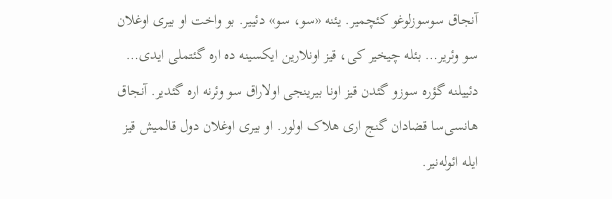آنجاق سوسوزلوغو کئچمیر. یئنه «سو، سو» دئییر. بو واخت او بیری اوغلان سو وئریر… بئله چیخیر کی، قیز اونلارین ایکسینه ده اره گئتملی ایدی… دئییلنه گؤره سوزو گئدن قیز اونا بیرینجی اولاراق سو وئرنه اره گئدیر. آنجاق هانسی‌سا قضادان گنج اری هلاک اولور. او بیری اوغلان دول قالمیش قیز ایله ائوله‌نیر.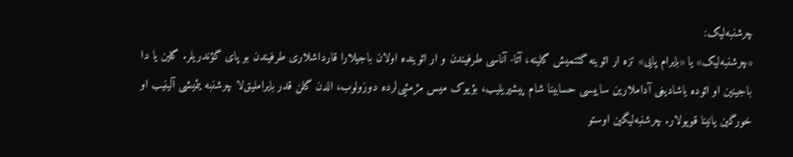چرشنبه‌لیک:
«چرشنبه‌لیک» یا «بایرام پایی» تزه ار ائوینه گئتمیش گلینه، آتا- آناسی طرفیندن و ار ائوینده اولان باجیلارا قارداشلاری طرفیندن بو پای گؤند‌ریلر. گلین یا دا باجینین او ائوده یاشادیغی آداملارین ساییسی حسابینا شام پیشیریلیب، بؤیوک میس مژمئیی‌لرده دوزولوب، الدن گلن قدر بایراملیق‌لا چرشنبه یئمیشی آلینیب او خورگین یانینا قویولار. چرشنبه‌لیگین اوستو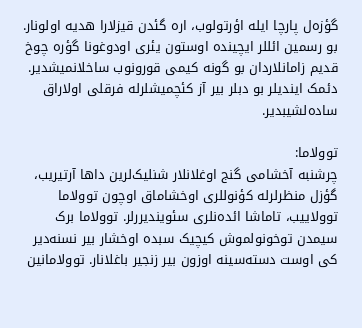گؤزه‌ل پارچا ایله اؤرتولوب، اره گئدن قیزلارا هدیه اولونار. بو رسمین ائللر ایچینده اوستون یئری اودوغونا گؤره چوخ قدیم زامانلاردان بو گونه کیمی قورونوب ساخلانمیشدیر. دئمک ایندیلر بو دبلر بیر آز کئچمیشلرله فرقلی اولاراق ساده‌لشیبدیر.

توولاما:
چرشنبه آخشامی گنج اوغلانلار شنلیک‌لرین داها آرتیریب، گؤز‌ل منظرلرله کؤنوللری اوخشاماق اوچون توولاما توولاییب، تاماشا ائده‌نلری سئویندیر‌رلر. توولاما برک سیمدن توخونولموش کیچیک سبده اوخشار بیر نسنه‌دیر کی اوست دسته‌سینه اوزون بیر زنجیر باغلانار. توولامانین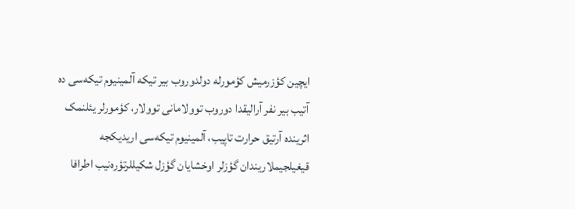ایچین کؤز‌رمیش کؤمورله دولدوروب بیر تیکه آلمینیوم تیکه‌سی ده آتیب بیر نفر آرالیقدا دوروب توولامانی توولار، کؤمورلر یئلنمک اثرینده آرتیق حرارت تاپیب، آلمینیوم تیکه‌سی اریدیکجه قیغیلجیملاریندان گؤزلر اوخشایان گؤز‌ل شکیللرتؤره‌نیب اطرافا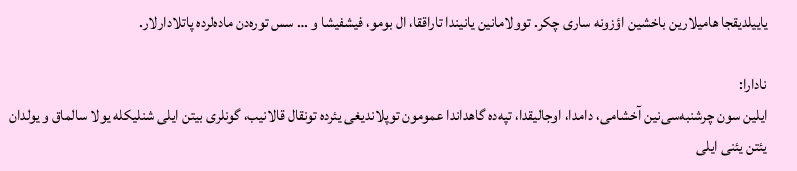یاییلدیقجا هامیلارین باخشین اؤزونه ساری چکر. توولامانین یانیندا تاراققا، ال بومو، فیشفیشا و … سس توره‌دن ماده‌لرده پاتلادارلار.

نادارا:
ایلین سون چرشنبه‌سی‌نین آخشامی، دامدا، اوجالیقدا، تپه‌ده گاهداندا عمومون توپلاندیغی یئرده تونقال قالانیب، گونلری بیتن ایلی شنلیکله یولا سالماق و یولدان یئتن یئنی ایلی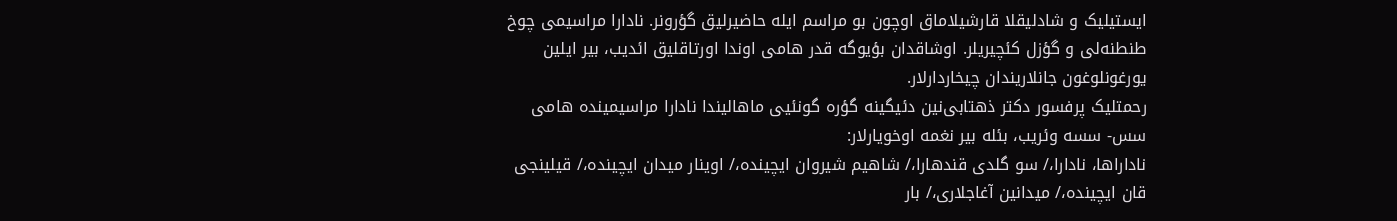ایستیلیک و شادلیقلا قارشیلاماق اوچون بو مراسم ایله حاضیرلیق گؤرونر. نادارا مراسیمی چوخ طنطنه‌لی و گؤز‌ل کئچیریلر. اوشاقدان بؤیوگه قد‌ر هامی اوندا اورتاقلیق ائدیب، بیر ایلین یورغونلوغون جانلاریندان چیخاردارلار.
رحمتلیک پرفسور دکتر ذهتابی‌نین دئیگینه گؤره گونئیی ماهالیندا نادارا مراسیمینده هامی سس- سسه وئریب، بئله بیر نغمه اوخویارلار:
ناداراها، نادارا،/ سو گلدی قندهارا،/ شاهیم شیروان ایچینده،/ اوینار میدان ایچینده،/ قیلینجی قان ایچینده،/ میدانین آغاجلاری،/ بار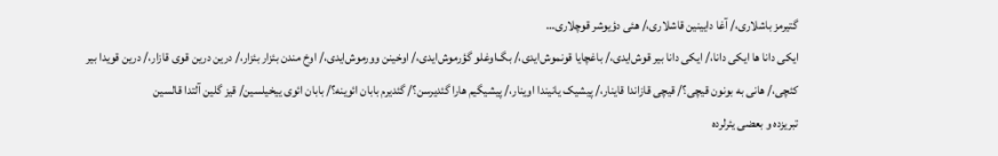گتیرمز باشلاری،/ آغا دایینین قاشلاری،/ هئی دؤیوشر قوچلاری…
ایکی دانا ها ایکی دانا،/ ایکی دانا بیر قوش‌ایدی،/ باغچایا قونموش‌ایدی،/ بگ‌اوغلو گؤرموش‌ایدی،/ اوخینن وورموش‌ایدی،/ اوخ مندن بئزار بئزار،/ درین د‌رین قوی قازار،/ درین قویدا بیر کئچی،/ هانی به بونون قیچی؟/ قیچی قازاندا قاینار،/ پیشیک یانیندا اوینار،/ پیشیگیم هارا گئدیرسن؟/ گئدیرم بابان ائوینه؟/ بابان ائوی ییخیلسین/ قیز گلین آلتدا قالسین
تبریزده و بعضی یئرلرده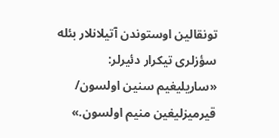تونقالین اوستوندن آتیلانلار بئله سؤزلری تیکرار دئیرلر: «ساریلیغیم سنین اولسون/ قیرمیزلیغین منیم اولسون.»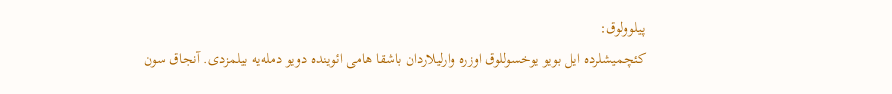پیلوولوق:
کئچمیشلرده ایل بویو یوخسوللوق اوزره وارلیلاردان باشقا هامی ائوینده دویو دمله‌یه بیلمزدی. آنجاق سون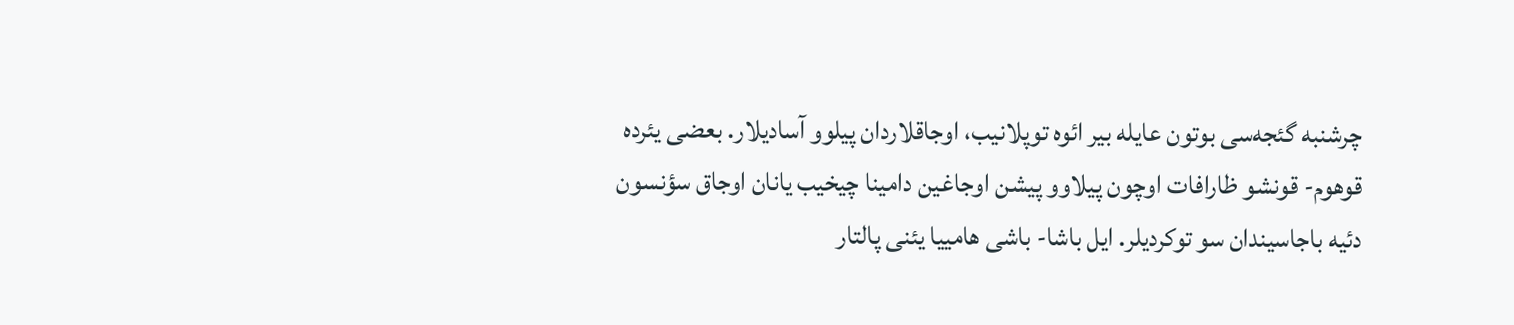چرشنبه گئجه‌سی بوتون عایله بیر ائوه توپلانیب، اوجاقلاردان پیلوو آسادیلار. بعضی یئرده قوهوم- قونشو ظارافات اوچون پیلاوو پیشن اوجاغین دامینا چیخیب یانان اوجاق سؤنسون دئیه باجاسیندان سو توکردیلر. ایل باشا- باشی هامییا یئنی پالتار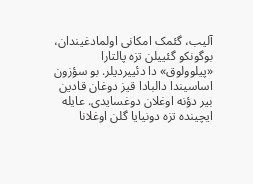آلیب، گئمک امکانی اولمادغیندان، بوگونکو گئییلن تزه پالتارا «پیلوولوق» دا دئییردیلر. بو سؤزون اساسیندا دالبادا قیز دوغان قادین بیر دؤنه اوغلان دوغسایدی. عایله ایچینده تزه دونیایا گلن اوغلانا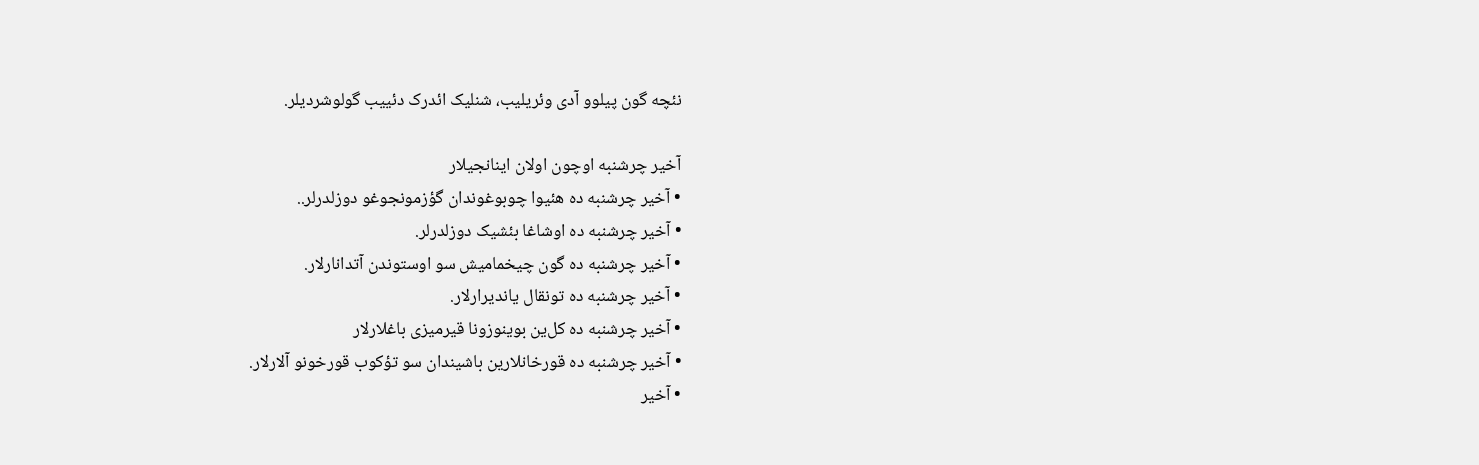نئچه گون پیلوو آدی وئریلیب، شنلیک ائدرک دئییب گولوشردیلر.

آخیر چرشنبه اوچون اولان اینانجیلار
• آخیر چرشنبه ده هئیوا چوبوغوندان گؤزمونجوغو دوزلدرلر..
• آخیر چرشنبه ده اوشاغا بئشیک دوزلدرلر.
• آخیر چرشنبه ده گون چیخمامیش سو اوستوندن آتدانارلار.
• آخیر چرشنبه ده تونقال یاندیرارلار.
• آخیر چرشنبه ده کل‌ین بوینوزونا قیرمیزی باغلارلار
• آخیر چرشنبه ده قورخانلارین باشیندان سو تؤکوب قورخونو آلارلار.
• آخیر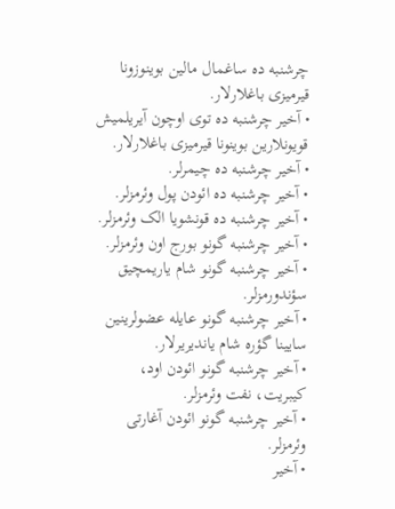چرشنبه ده ساغمال مالین بوینوزونا قیرمیزی باغلارلار.
• آخیر چرشنبه ده توی اوچون آیریلمیش قویونلارین بوینونا قیرمیزی باغلارلار.
• آخیر چرشنبه ده چیمرلر.
• آخیر چرشنبه ده ائودن پول وئرمزلر.
• آخیر چرشنبه ده قونشویا الک وئرمزلر.
• آخیر چرشنبه گونو بورج اون وئرمزلر.
• آخیر چرشنبه گونو شام یاریمچیق سؤندورمزلر.
• آخیر چرشنبه گونو عایله عضولرینین سایینا گؤره شام یاندیریرلار.
• آخیر چرشنبه گونو ائودن اود، کیبریت، نفت وئرمزلر.
• آخیر چرشنبه گونو ائودن آغارتی وئرمزلر.
• آخیر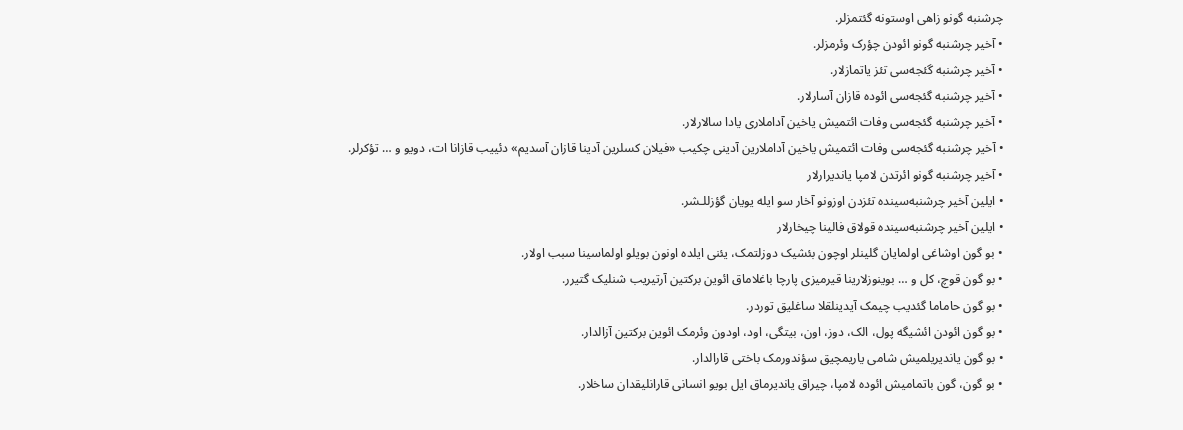چرشنبه گونو زاهی اوستونه گئتمزلر.
• آخیر چرشنبه گونو ائودن چؤرک وئرمزلر.
• آخیر چرشنبه گئجه‌سی تئز یاتمازلار.
• آخیر چرشنبه گئجه‌سی ائوده قازان آسارلار.
• آخیر چرشنبه گئجه‌سی وفات ائتمیش یاخین آداملاری یادا سالارلار.
• آخیر چرشنبه گئجه‌سی وفات ائتمیش یاخین آداملارین آدینی چکیب «فیلان‌ کسلرین آدینا قازان آسدیم» دئییب قازانا ات، دویو و … تؤکرلر.
• آخیر چرشنبه گونو ائرتدن لامپا یاندیرارلار
• ایلین آخیر چرشنبه‌سینده تئزدن اوزونو آخار سو ایله یویان گؤزللـشر.
• ایلین آخیر چرشنبه‌سینده قولاق فالینا چیخارلار
• بو گون اوشاغی اولمایان گلینلر اوچون بئشیک دوزلتمک، یئنی ایلده اونون بویلو اولماسینا سبب اولار.
• بو گون قوچ، کل و … بوینوزلارینا قیرمیزی پارچا باغلاماق ائوین برکتین آرتیریب شنلیک گتیر‌ر.
• بو گون حاماما گئدیب چیمک آیدینلقلا ساغلیق تور‌در.
• بو گون ائودن ائشیگه پول، الک، دوز، اون، بیتگی، اود، اودون وئرمک ائوین برکتین آزالدار.
• بو گون یاندیریلمیش شامی یاریمچیق سؤندورمک باختی قارالدار.
• بو گون، گون باتمامیش ائوده لامپا، چیراق یاندیرماق ایل بویو انسانی قارانلیقدان ساخلار.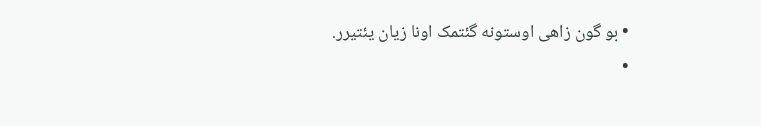• بو گون زاهی اوستونه گئتمک اونا زیان یئتیر‌ر.
•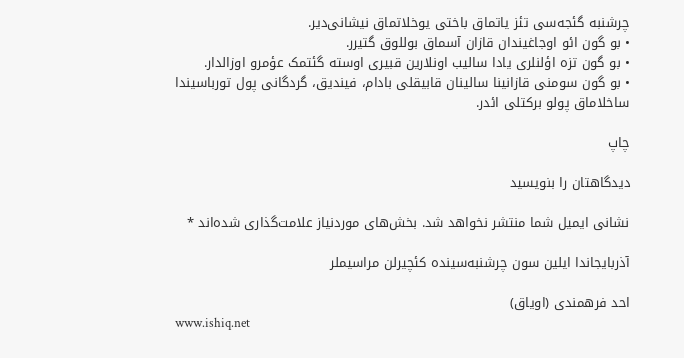چرشنبه گئجه‌سی تئز یاتماق باختی یوخلاتماق نیشانی‌دیر.
• بو گون ائو اوجاغیندان قازان آسماق بوللوق گتیر‌ر.
• بو گون تزه اؤلنلری یادا سالیب اونلارین قبیری اوسته گئتمک عؤمرو اوزالدار.
• بو گون سومنی قازانینا سالینان قابیقلی بادام، فیندیق، گردگانی پول تورباسیندا ساخلاماق پولو برکتلی ائدر.

چاپ

دیدگاهتان را بنویسید

نشانی ایمیل شما منتشر نخواهد شد. بخش‌های موردنیاز علامت‌گذاری شده‌اند *

آذربایجاندا ایلین سون چرشنبه‌سینده کئچیرلن مراسیملر

احد فرهمندی (اویاق)
www.ishiq.net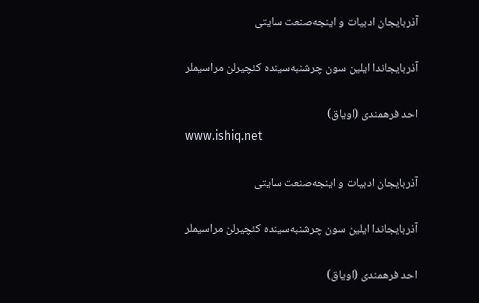آذربایجان ادبیات و اینجه‌صنعت سایتی

آذربایجاندا ایلین سون چرشنبه‌سینده کئچیرلن مراسیملر

احد فرهمندی (اویاق)
www.ishiq.net

آذربایجان ادبیات و اینجه‌صنعت سایتی

آذربایجاندا ایلین سون چرشنبه‌سینده کئچیرلن مراسیملر

احد فرهمندی (اویاق)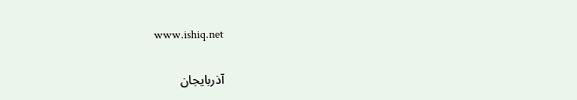www.ishiq.net

آذربایجان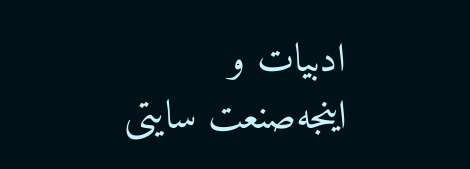ادبیات و اینجه‌صنعت سایتی